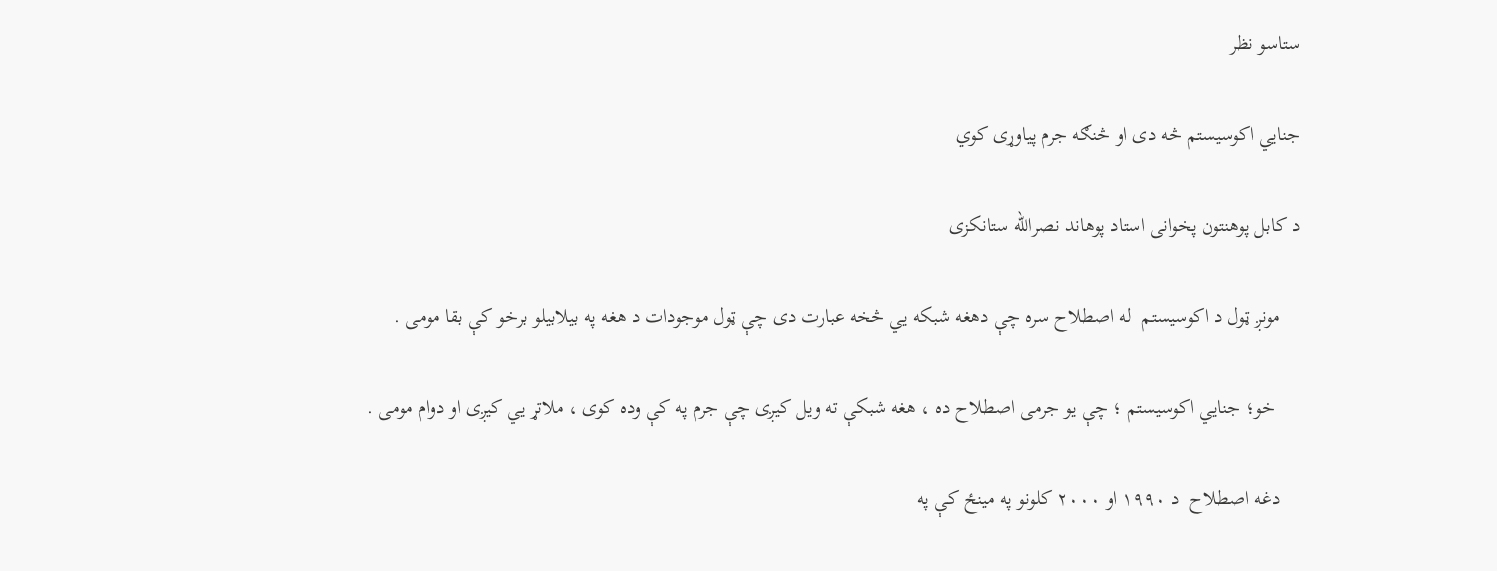ستاسو نظر

جنایي اکوسیستم څه دی او څنګه جرم پیاوړی کوي

د کابل پوهنتون پخوانی استاد پوهاند نصرالله ستانکزی

    مونږ ټول د اکوسیستم  له اصطلاح سره چې دهغه شبکه یي څخه عبارت دی چې ټول موجودات د هغه په بیلابیلو برخو کې بقا مومی .

     خو؛ جنایي اکوسیستم ؛ چې یو جرمی اصطلاح ده ، هغه شبکې ته ویل کیږی چې جرم په کې وده کوی ، ملاتړ یي کیږی او دوام مومی .

    دغه اصطلاح  د ۱۹۹۰ او ۲۰۰۰ کلونو په مینځ کې په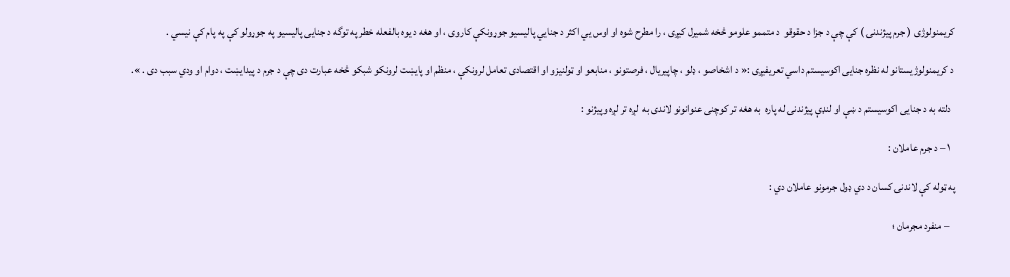کریمنولوژی ( جرم پیژندنۍ ) کې چې د جزا د حقوقو  د متممو‌ علومو څخه شمیرل کیږی ، را مطرح شوه او اوس یي اکثر د جنایي پالیسیو جوړونکې کاروی ، او هغه د یوه بالفعله خطر په توگه د جنایی پالیسیو په جوړولو کې په پام کې نیسي .

 د کریمنولوژیستانو له نظره جنایی اکوسیستم داسي تعریفیږی :« د اشخاصو ، ډلو ، چاپیریال ، فرصتونو ، منابعو او ټولنیزو او اقتصادی تعامل لرونکې ، منظم او پایښت لرونکو شبکو څخه عبارت دی چې د جرم د پیدایښت ، دوام او ودي سبب دی . ».

  دلته به د جنایی اکوسیستم د ښې او لنډې پیژندنۍ له پاره  به هغه تر کوچنی عنوانونو لاندی به  لږه تر لږه وپیژنو :

  ۱ – د جرم عاملان :

په ټوله کې لاندنۍ کسان د دي ډول جرمونو عاملان دي :

   – منفرد مجرمان ؛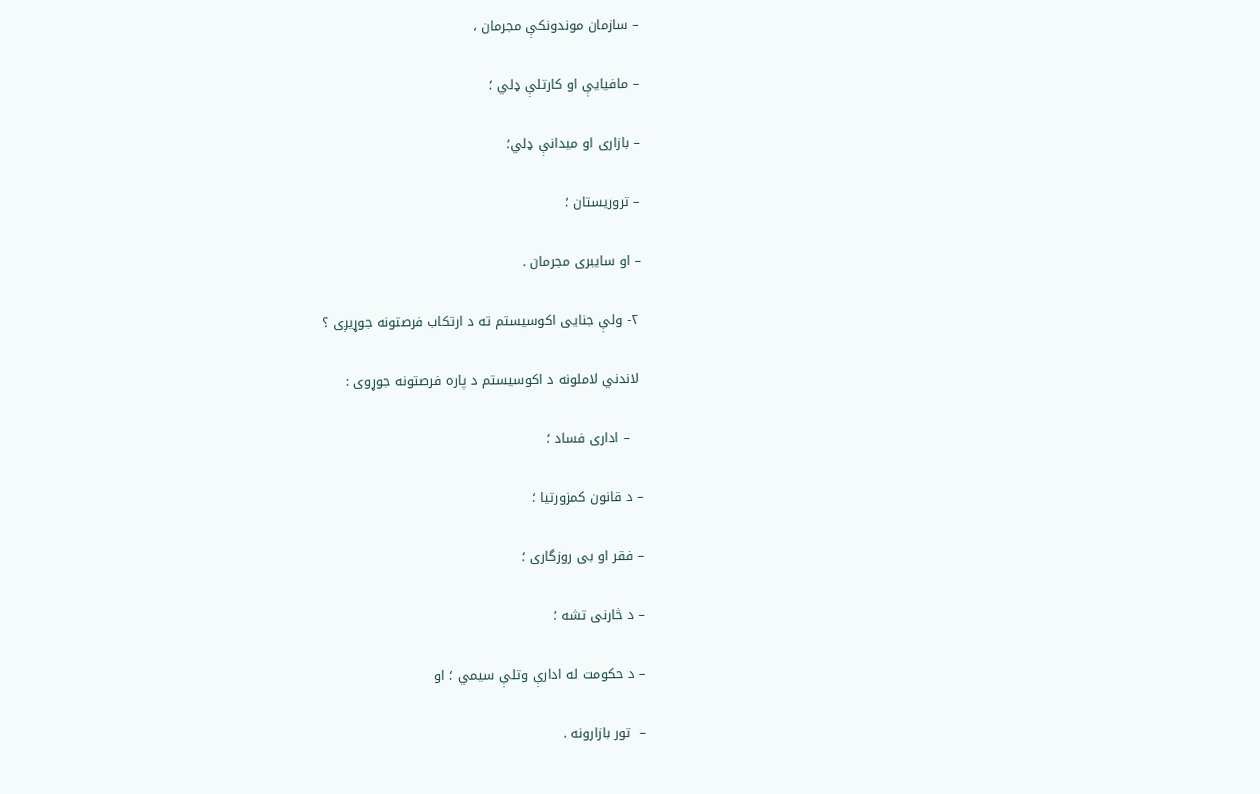– سازمان موندونکې مجرمان ،

– مافیایې او کارتلې ډلي ؛

– بازاری او میدانې ډلي؛

– تروریستان ؛

– او سایبری مجرمان .

 ۲- ولې جنایی اکوسیستم ته د ارتکاب فرصتونه جوړیږی ؟

 لاندني لاملونه د اکوسیستم د پاره فرصتونه جوړوی :

   – اداری فساد ؛

– د قانون کمزورتیا ؛

– فقر او بی روزگاری ؛

– د څارنی تشه ؛

– د حکومت له ادارې وتلې سیمي ؛ او

–  تور بازارونه .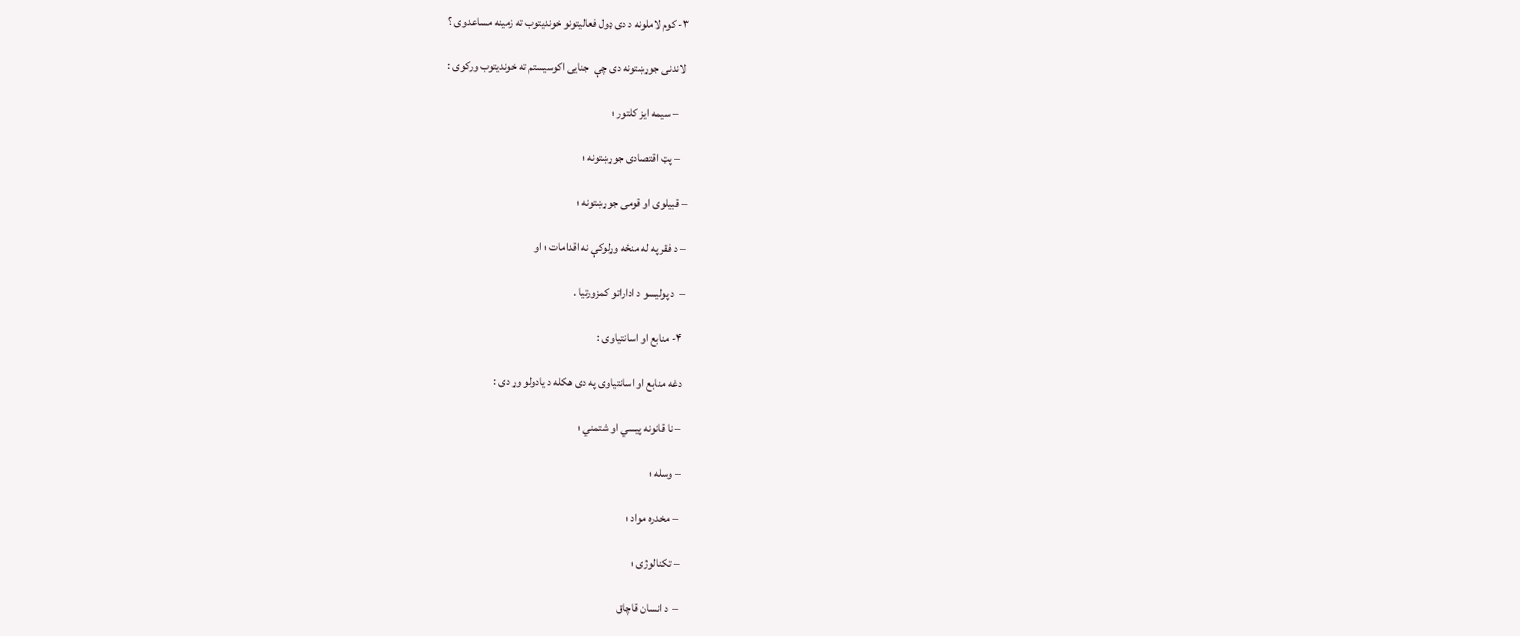۳- کوم لاملونه د دی ډول فعالیتونو خوندیتوب ته زمینه مساعدوی ؟

 لاندنی جوړښتونه دی چې  جنایی اکوسیستم ته خوندیتوب ورکوی :

    – سیمه ایز کلتور ؛

   – پټ اقتصادی جوړښتونه ؛

– قبیلوی او قومی جوړښتونه ؛

– د فقر په له منځه وړلو‌کې نه اقدامات ؛ او

–  د پولیسو د اداراتو کمزورتیا .

 ۴- منابع او اسانتیاوی :

 دغه منابع او اسانتیاوی په دی هکله د یادولو‌ وړ دی :

 – نا قانونه پیسي او شتمني ؛

 – وسله ؛

  – مخدره مواد ؛

 – تکنالوژی ؛

 –  د انسان قاچاق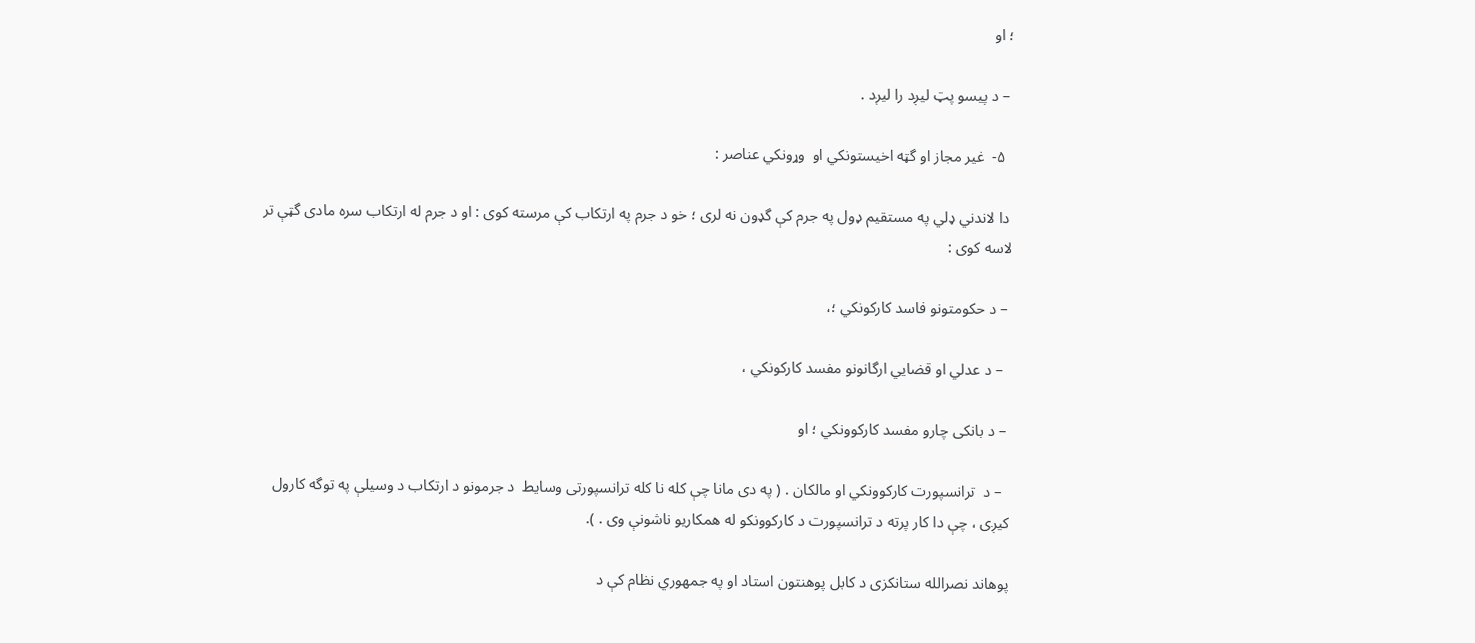؛ او

 – د پیسو پټ لیږد را لیږد .

  ۵-  غیر مجاز او گټه اخیستونکي او  وړونکي عناصر :

 دا لاندني ډلي په مستقیم ډول په جرم کې گډون نه لری ؛ خو د جرم په ارتکاب کې مرسته کوی : او د جرم له ارتکاب سره مادی گټې تر لاسه کوی :

 – د حکومتونو فاسد کارکونکي ؛،

  – د عدلي او قضایي ارگانونو مفسد کارکونکي ،

 – د بانکی چارو مفسد کارکوو‌نکي ؛ او

  – د  ترانسپورت کارکوونکي او مالکان . ( په دی مانا چې کله نا کله ترانسپورتی وسایط  د جرمونو د ارتکاب د وسیلې په توگه کارول کیږی ، چې دا کار پرته د ترانسپورت د کارکوونکو له همکاریو ناشونې وی . ).

پوهاند نصرالله ستانکزی د کابل پوهنتون استاد او په جمهوري نظام کې د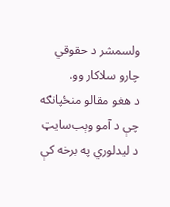ولسمشر د حقوقي چارو سلاکار وو.
د هغو مقالو منځپانګه چې د آمو وېب‌سایټ د لیدلوري په برخه کې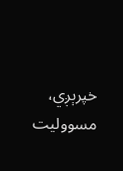خپرېږي، مسوولیت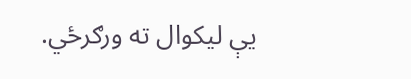یې لیکوال ته ورګرځي.